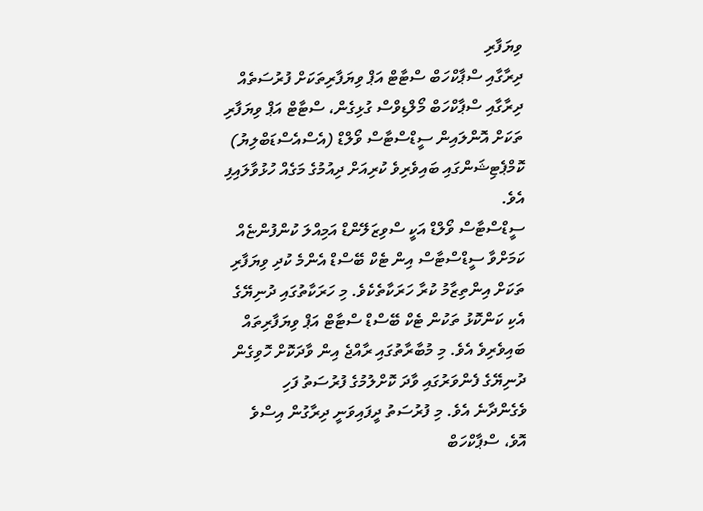ވިޔަފާރި
ދިރާގާއި ސްޕާކްހަބް ސްޓާޓް އަޕް ވިޔަފާރިތަކަށް ފުރުސަތެއް
ދިރާގާއި ސްޕާކްހަބް މޯލްޑިވްސް ގުޅިގެން، ސްޓާޓް އަޕް ވިޔަފާރި ތަކަށް އޮންލައިން ސީޑްސްޓާސް ވޯލްޑް (އެސްއެސްޑަބްލިޔު) ކޮމްޕެޓިޝަންގައި ބައިވެރިވެ ކުރިއަށް ދިއުމުގެ މަގެއް ހުޅުވާލައިފި އެވެ.
ސީޑްސްޓާސް ވޯލްޑް އަކީ ސްވިޒަލޭންޑް އަމިއްލަ ކުންފުންޏެއް ކަމަށްވާ ސީޑްސްޓާސް އިން ޓެކް ބޭސްޑް އެންމެ ކުދި ވިޔަފާރި ތަކަށް އިންތިޒާމު ކުރާ ހަރަކާތެކެވެ. މި ހަރަކާތުގައި ދުނިޔޭގެ އެކި ކަންކޮޅު ތަކުން ޓެކް ބޭސްޑް ސްޓާޓް އަޕް ވިޔަފާރިތައް ބައިވެރިވެ އެވެ. މި މުބާރާތުގައި ރާއްޖެ އިން ވާދަކޮށް ހޮވިގެން ދުނިޔޭގެ ފެންވަރުގައި ވާދަ ކޮށްލުމުގެ ފުރުސަތު ފަހި ވެގެންދާނެ އެވެ. މި ފުރުސަތު ދީފައިވަނީ ދިރާގުން އިސްވެ އޮވެ، ސްޕާކްހަބް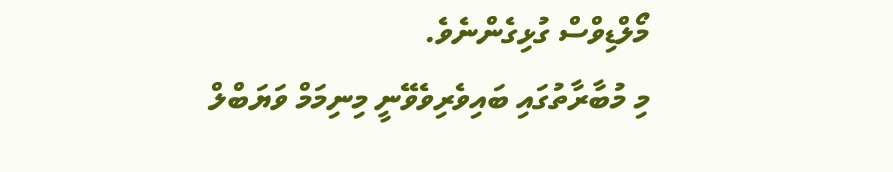މޯލްޑިވްސް ގުޅިގެންނެވެ.
މި މުބާރާތުގައި ބައިވެރިވެވޭނީ މިނިމަމް ވަޔަބްލް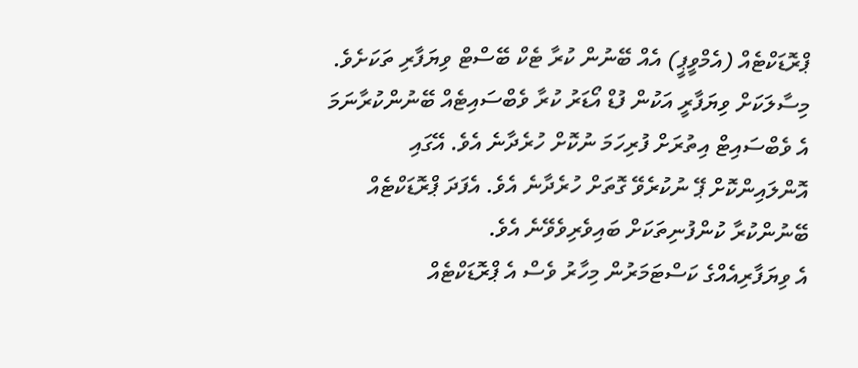ޕްރޮޑަކްޓެއް (އެމްވީޕީ) އެއް ބޭނުން ކުރާ ޓެކް ބޭސްޓް ވިޔަފާރި ތަކަށެވެ. މިސާލަކަށް ވިޔަފާރީ އަކުން ފުޑް އޯޑަރު ކުރާ ވެބްސައިޓެއް ބޭނުންކުރާނަމަ އެ ވެބްސައިޓް އިތުރަށް ފުރިހަމަ ނުކޮށް ހުރެދާނެ އެވެ. އޭގައި އޮންލައިންކޮށް ޕޭ ނުކުރެވޭ ގޮތަށް ހުރެދާނެ އެވެ. އެފަދަ ޕްރޮޑަކްޓެއް ބޭނުންކުރާ ކުންފުނިތަކަށް ބައިވެރިވެވޭނެ އެވެ.
އެ ވިޔަފާރިއެއްގެ ކަސްޓަމަރުން މިހާރު ވެސް އެ ޕްރޮޑަކްޓެއް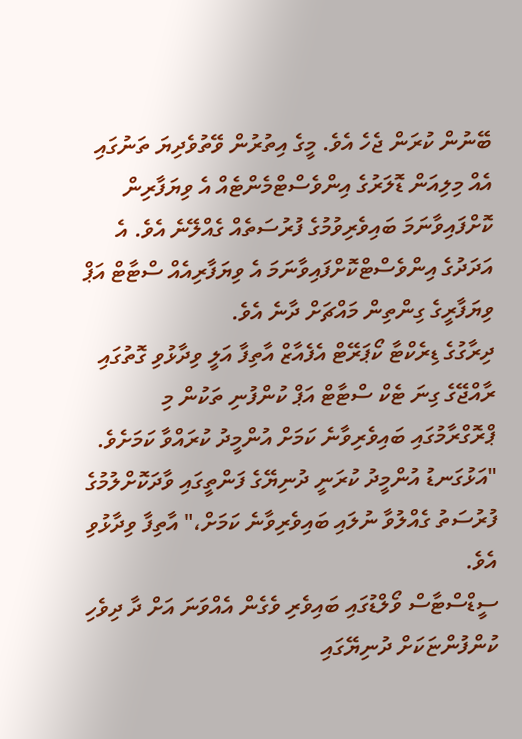ބޭނުން ކުރަން ޖެހެ އެވެ. މީގެ އިތުރުން ވޭތުވެދިޔަ ތަނުގައި އެއް މިލިއަން ޑޮލަރުގެ އިންވެސްޓްމެންޓެއް އެ ވިޔަފާރިން ކޮށްފައިވާނަމަ ބައިވެރިވުމުގެ ފުރުސަތެއް ގެއްލޭނެ އެވެ. އެ އަދަދުގެ އިންވެސްޓްކޮށްފައިވާނަމަ އެ ވިޔަފާރިއެއް ސްޓާޓް އަޕް ވިޔަފާރީގެ ގިންތިން މައްޗަށް ދާނެ އެވެ.
ދިރާގުގެ ޑިރެކްޓާ ކޯޕަރޭޓް އެފެއާޒް އާތިފާ އަލީ ވިދާޅުވި ގޮތުގައި ރާއްޖޭގެ ގިނަ ޓެކް ސްޓާޓް އަޕް ކުންފުނި ތަކުން މި ޕްރޮގްރާމުގައި ބައިވެރިވާނެ ކަމަށް އުންމީދު ކުރައްވާ ކަމަށެވެ.
"އަޅުގަނޑު އުންމީދު ކުރަނީ ދުނިޔޭގެ ފަންތީގައި ވާދަކޮށްލުމުގެ ފުރުސަތު ގެއްލުވާ ނުލައި ބައިވެރިވާނެ ކަމަށް،" އާތިފާ ވިދާޅުވި އެވެ.
ސީޑްސްޓާސް ވޯލްޑުގައި ބައިވެރި ވެގެން އެއްވަނަ އަށް ދާ ދިވެހި ކުންފުންޏަކަށް ދުނިޔޭގައި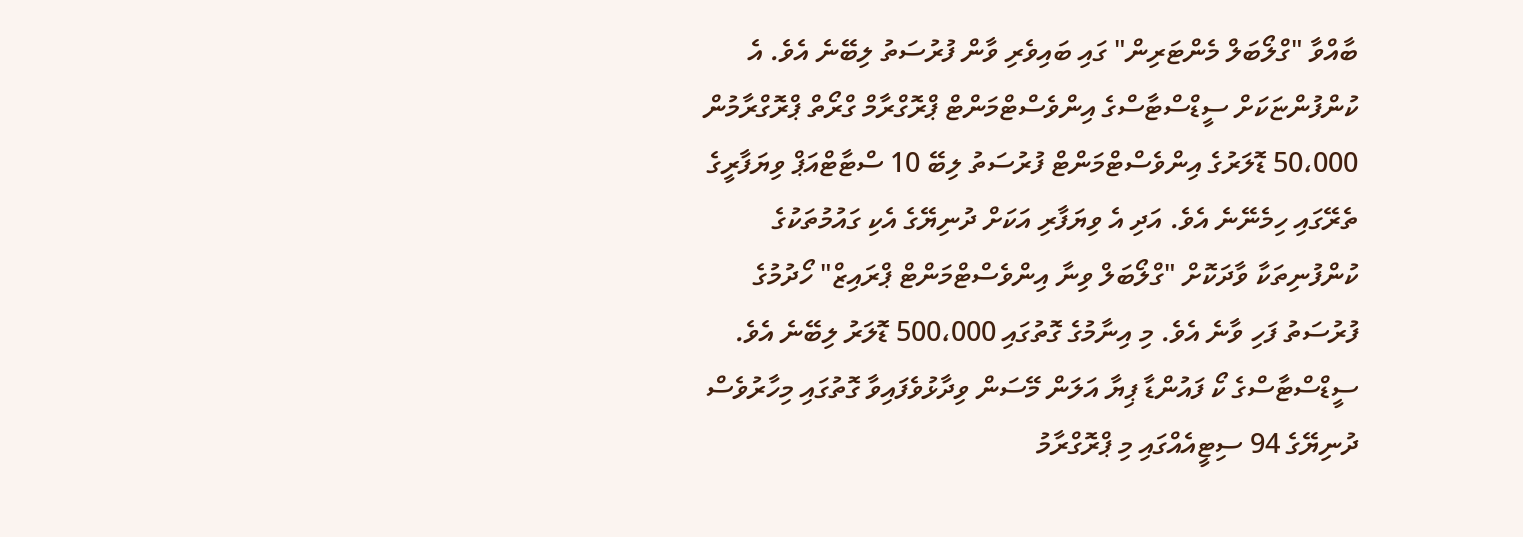ބާއްވާ "ގްލޯބަލް މެންޓަރިން" ގައި ބައިވެރި ވާން ފުރުސަތު ލިބޭނެ އެވެ. އެ ކުންފުންޏަކަށް ސީޑްސްޓާސްގެ އިންވެސްޓްމަންޓް ޕްރޮގްރާމް ގްރޯތް ޕްރޮގްރާމުން 50،000 ޑޮލަރުގެ އިންވެސްޓްމަންޓް ފުރުސަތު ލިބޭ 10 ސްޓާޓްއަޕް ވިޔަފާރީގެ ތެރޭގައި ހިމެނޭނެ އެވެ. އަދި އެ ވިޔަފާރި އަކަށް ދުނިޔޭގެ އެކި ގައުމުތަކުގެ ކުންފުނިތަކާ ވާދަކޮށް "ގްލޯބަލް ވިނާ އިންވެސްޓްމަންޓް ޕްރައިޒް" ހޯދުމުގެ ފުރުސަތު ފަހި ވާނެ އެވެ. މި އިނާމުގެ ގޮތުގައި 500،000 ޑޮލަރު ލިބޭނެ އެވެ.
ސީޑްސްޓާސްގެ ކޯ ފައުންޑާ ޕިޔާ އަލަން މޭސަން ވިދާޅުވެފައިވާ ގޮތުގައި މިހާރުވެސް ދުނިޔޭގެ 94 ސިޓީއެއްގައި މި ޕްރޮގްރާމު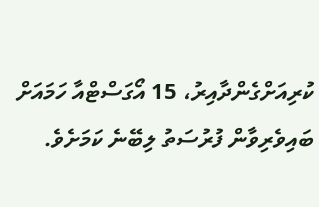ކުރިއަށްގެންދާއިރު، 15 އޯގަސްޓްއާ ހަމައަށް ބައިވެރިވާން ފުރުސަތު ލިބޭނެ ކަމަށެވެ.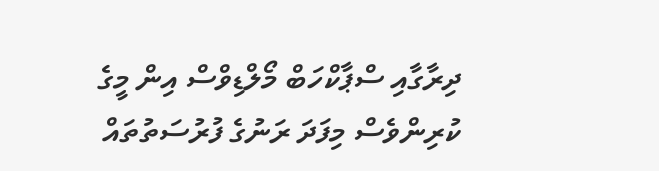ދިރާގާއި ސްޕާކްހަބް މޯލްޑިވްސް އިން މީގެ ކުރިންވެސް މިފަދަ ރަނުގެ ފުރުސަތުތައް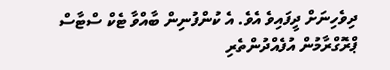ދިވެހިނަށް ދީފައިވެ އެވެ. އެ ކުންފުނިން ބާއްވާ ޓެކް ސްޓާސް ޕްރޮގްރާމުން އުފެއްދުންތެރި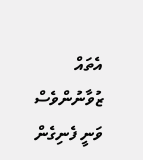އެތައް ޒުވާނުންވެސް ވަނީ ފެނިގެން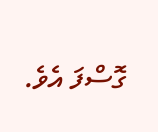ގޮސްފަ އެވެ.